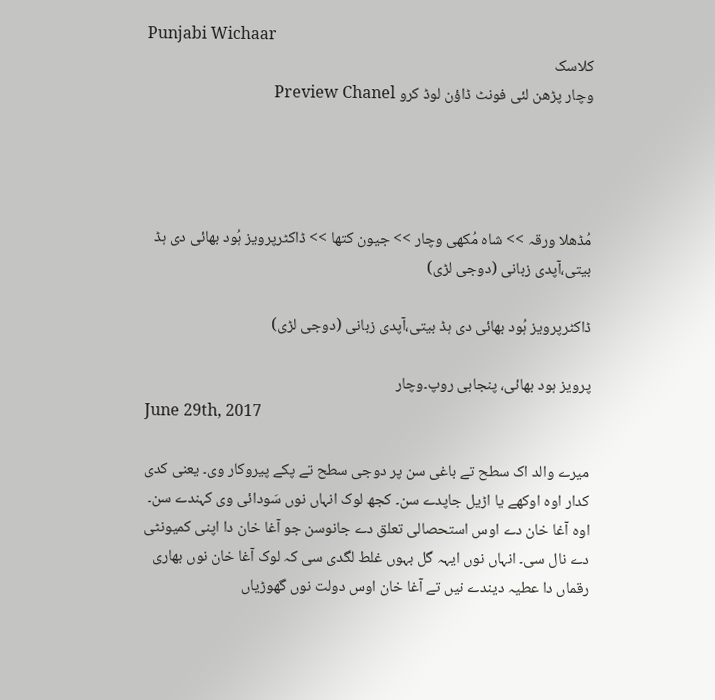Punjabi Wichaar
کلاسک
وچار پڑھن لئی فونٹ ڈاؤن لوڈ کرو Preview Chanel




مُڈھلا ورقہ >> شاہ مُکھی وچار >> جیون کتھا >> ڈاکٹرپرویز ہُود بھائی دی ہڈ بیتی،آپدی زبانی (دوجی لڑی)

ڈاکٹرپرویز ہُود بھائی دی ہڈ بیتی،آپدی زبانی (دوجی لڑی)

پرویز ہود بھائی، پنجابی روپ۔وچار
June 29th, 2017

میرے والد اک سطح تے باغی سن پر دوجی سطح تے پکے پیروکار وی۔ یعنی کدی کدار اوہ اوکھے یا اڑیل جاپدے سن۔ کجھ لوک انہاں نوں سَودائی وی کہندے سن۔ اوہ آغا خان دے اوس استحصالی تعلق دے جانوسن جو آغا خان دا اپنی کمیونٹی دے نال سی۔ انہاں نوں ایہہ گل بہوں غلط لگدی سی کہ لوک آغا خان نوں بھاری رقماں دا عطیہ دیندے نیں تے آغا خان اوس دولت نوں گھوڑیاں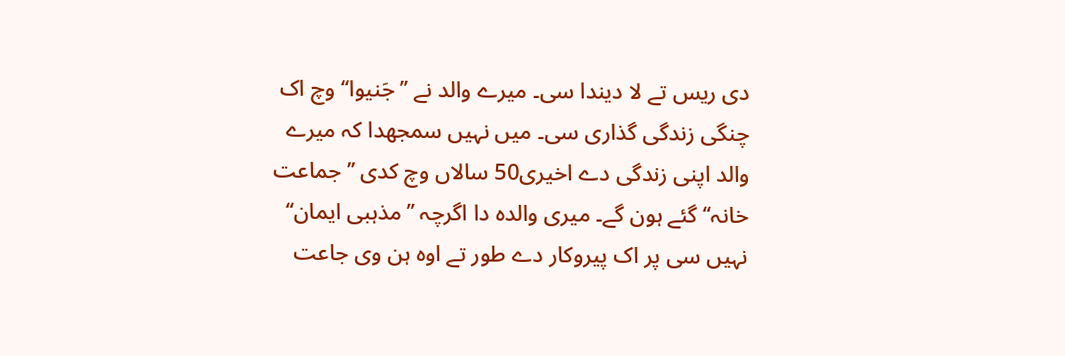دی ریس تے لا دیندا سی۔ میرے والد نے ’’جَنیوا‘‘ وچ اک چنگی زندگی گذاری سی۔ میں نہیں سمجھدا کہ میرے والد اپنی زندگی دے اخیری50 سالاں وچ کدی ’’جماعت خانہ‘‘ گئے ہون گے۔ میری والدہ دا اگرچہ ’’مذہبی ایمان‘‘ نہیں سی پر اک پیروکار دے طور تے اوہ ہن وی جاعت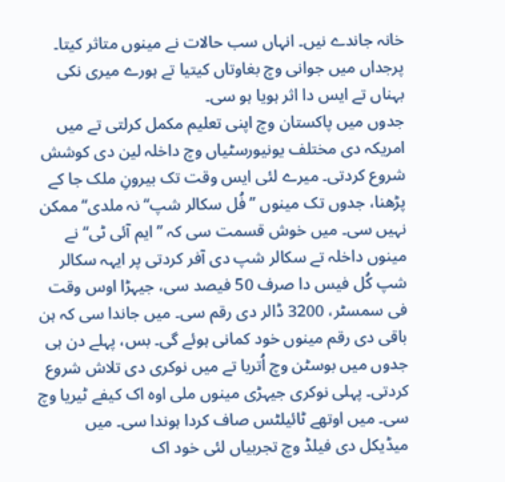خانہ جاندے نیں۔ انہاں سب حالات نے مینوں متاثر کیتا۔ پرجداں میں جوانی وچ بغاوتاں کیتیا تے ہورے میری نکی بہناں تے ایس دا اثر ہویا ہو سی۔
جدوں میں پاکستان وچ اپنی تعلیم مکمل کرلتی تے میں امریکہ دی مختلف یونیورسٹیاں وچ داخلہ لین دی کوشش شروع کردتی۔ میرے لئی ایس وقت تک بیرونِ ملک جا کے پڑھنا، جدوں تک مینوں ’’فُل سکالر شپ‘‘ نہ ملدی‘‘ ممکن نہیں سی۔ میں خوش قسمت سی کہ ’’ایم آئی ٹی‘‘ نے مینوں داخلہ تے سکالر شپ دی آفر کردتی پر ایہہ سکالر شپ کُل فیس دا صرف 50 فیصد سی، جیہڑا اوس وقت فی سمسٹر، 3200 ڈالر دی رقم سی۔ میں جاندا سی کہ ہن باقی دی رقم مینوں خود کمانی ہوئے گی۔ بس، پہلے دن ہی جدوں میں بوسٹن وچ اُتریا تے میں نوکری دی تلاش شروع کردتی۔ پہلی نوکری جیہڑی مینوں ملی اوہ اک کیفے ٹیریا وچ سی۔ میں اوتھے ٹائیلٹس صاف کردا ہوندا سی۔ میں میڈیکل دی فیلڈ وچ تجربیاں لئی خود اک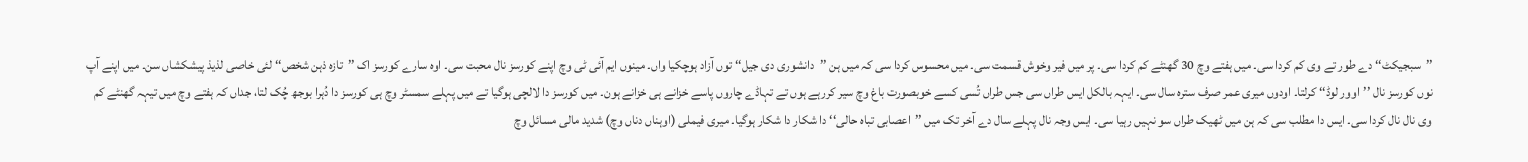’’سبجیکٹ‘‘ دے طور تے وی کم کردا سی۔ میں ہفتے وچ 30 گھنٹے کم کردا سی۔ پر میں فیر وخوش قسمت سی۔ میں محسوس کردا سی کہ میں ہن ’’دانشوری دی جیل‘‘ توں آزاد ہوچکیا واں۔ مینوں ایم آئی ٹی وچ اپنے کورسز نال محبت سی۔ اوہ سارے کورسز اک ’’تازہ ذہن شخص‘‘ لئی خاصی لذیذ پیشکشاں سن۔ میں اپنے آپ نوں کورسز نال ’’اوور لوڈ‘‘ کرلتا۔ اودوں میری عمر صرف سترہ سال سی۔ ایہہ بالکل ایس طراں سی جس طراں تُسی کسے خوبصورت باغ وچ سیر کررہے ہوں تے تہاڈے چاروں پاسے خزانے ہی خزانے ہون۔ میں کورسز دا لالچی ہوگیا تے میں پہلے سمسٹر وچ ہی کورسز دا دُہرا بوجھ چُک لتا، جداں کہ ہفتے وچ میں تیہہ گھنٹے کم وی نال نال کردا سی۔ ایس دا مطلب سی کہ ہن میں ٹھیک طراں سو نہیں رہیا سی۔ ایس وجہ نال پہلے سال دے آخر تک میں ’’اعصابی تباہ حالی‘‘ دا شکار دا شکار ہوگیا۔ میری فیملی (اوہناں دناں وچ) شدید مالی مسائل وچ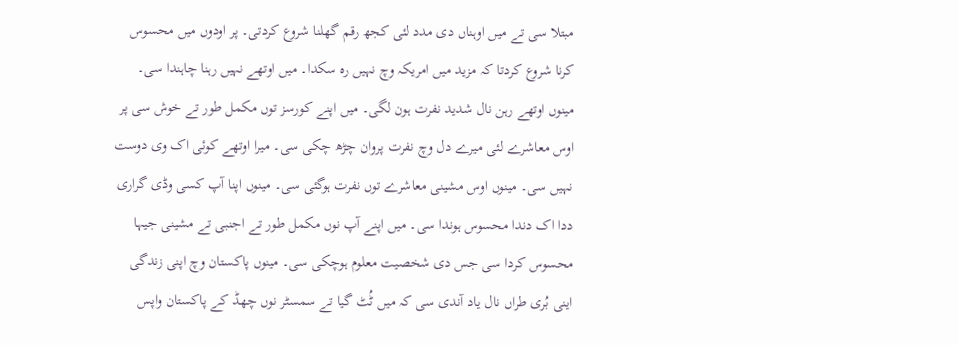مبتلا سی تے میں اوہناں دی مدد لئی کجھ رقم گھلنا شروع کردتی۔ پر اودوں میں محسوس کرنا شروع کردتا کہ مزید میں امریکہ وچ نہیں رہ سکدا۔ میں اوتھے نہیں رہنا چاہندا سی۔ مینوں اوتھے رہن نال شدید نفرت ہون لگی۔ میں اپنے کورسز توں مکمل طور تے خوش سی پر اوس معاشرے لئی میرے دل وچ نفرت پروان چڑھ چکی سی۔ میرا اوتھے کوئی اک وی دوست نہیں سی۔ مینوں اوس مشینی معاشرے توں نفرت ہوگئی سی۔ مینوں اپنا آپ کسی وڈی گراری ددا اک دندا محسوس ہوندا سی۔ میں اپنے آپ نوں مکمل طور تے اجنبی تے مشینی جیہا محسوس کردا سی جس دی شخصیت معلوم ہوچکی سی۔ مینوں پاکستان وچ اپنی زندگی اینی بُری طراں نال یاد آندی سی کہ میں ٹُٹ گیا تے سمسٹر نوں چھڈ کے پاکستان واپس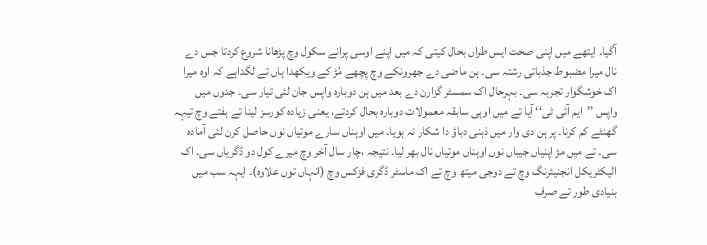آگیا۔ ایتھے میں اپنی صحت ایس طراں بحال کیتی کہ میں اپنے اوسی پرانے سکول وچ پڑھانا شروع کردتا جس دے نال میرا مضبوط جذباتی رشتہ سی۔ ہن ماضی دے جھرونکے وچ پچھے مُڑ کے ویکھدا ہاں تے لگداہے کہ اوہ میرا اک خوشگوار تجربہ سی۔ بہرحال اک سمسٹر گزارن دے بعد میں ہن دوبارہ واپس جان لئی تیار سی۔ جدوں میں واپس ’’ایم آئی ٹی‘‘ آیا تے میں اوہی سابقہ معمولات دوبارہ بحال کردتے، یعنی زیادہ کورسز لینا تے ہفتے وچ تیہہ گھنٹے کم کرنا۔ پر ہن دی وار میں ذہنی دباؤ دا شکار نہ ہویا۔ میں اوہناں سارے موتیاں نوں حاصل کرن لئی آمادہ سی۔ تے میں مڑ اپنیاں جیباں نوں اوہناں موتیاں نال بھر لیا۔ نتیجہ ،چار سال آخر وچ میرے کول دو ڈگریاں سی۔ اک الیکٹریکل انجنیئرنگ وچ تے دوجی میتھ وچ تے اک ماسٹر ڈگری فزکس وچ (انہاں توں علاوہ)۔ ایہہ سب میں بنیادی طور تے صرف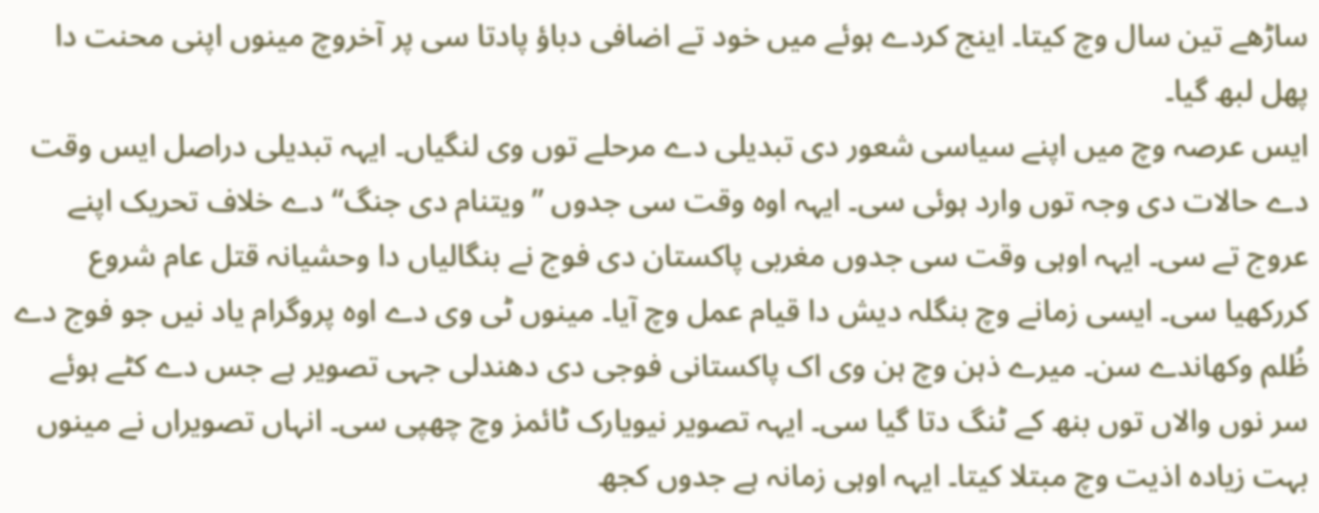ساڑھے تین سال وچ کیتا۔ اینج کردے ہوئے میں خود تے اضافی دباؤ پادتا سی پر آخروچ مینوں اپنی محنت دا پھل لبھ گیا۔
ایس عرصہ وچ میں اپنے سیاسی شعور دی تبدیلی دے مرحلے توں وی لنگیاں۔ ایہہ تبدیلی دراصل ایس وقت دے حالات دی وجہ توں وارد ہوئی سی۔ ایہہ اوہ وقت سی جدوں ’’ویتنام دی جنگ‘‘ دے خلاف تحریک اپنے عروج تے سی۔ ایہہ اوہی وقت سی جدوں مغربی پاکستان دی فوج نے بنگالیاں دا وحشیانہ قتل عام شروع کررکھیا سی۔ ایسی زمانے وچ بنگلہ دیش دا قیام عمل وچ آیا۔ مینوں ٹی وی دے اوہ پروگرام یاد نیں جو فوج دے ظُلم وکھاندے سن۔ میرے ذہن وچ ہن وی اک پاکستانی فوجی دی دھندلی جہی تصویر ہے جس دے کٹے ہوئے سر نوں والاں توں بنھ کے ٹنگ دتا گیا سی۔ ایہہ تصویر نیویارک ٹائمز وچ چھپی سی۔ انہاں تصویراں نے مینوں بہت زیادہ اذیت وچ مبتلا کیتا۔ ایہہ اوہی زمانہ ہے جدوں کجھ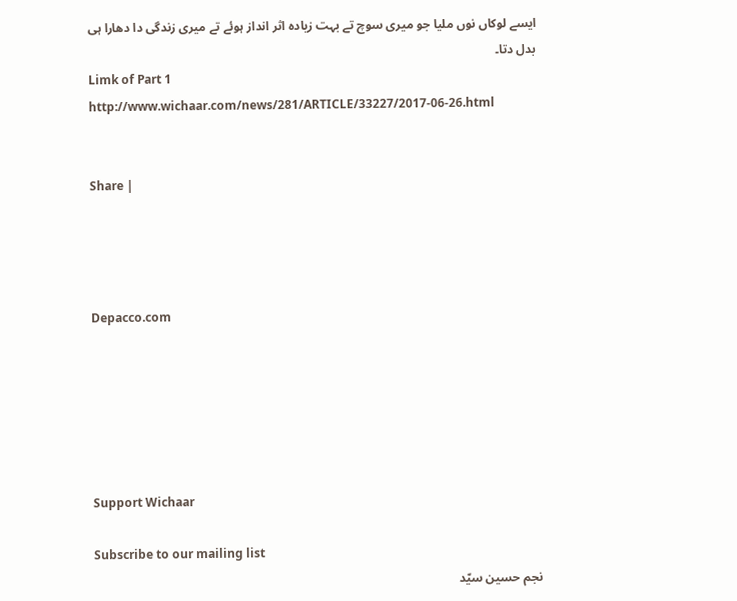ایسے لوکاں نوں ملیا جو میری سوچ تے بہت زیادہ اثر انداز ہوئے تے میری زندگی دا دھارا ہی بدل دتا۔
Limk of Part 1
http://www.wichaar.com/news/281/ARTICLE/33227/2017-06-26.html


Share |




Depacco.com






Support Wichaar

Subscribe to our mailing list
نجم حسین سیّد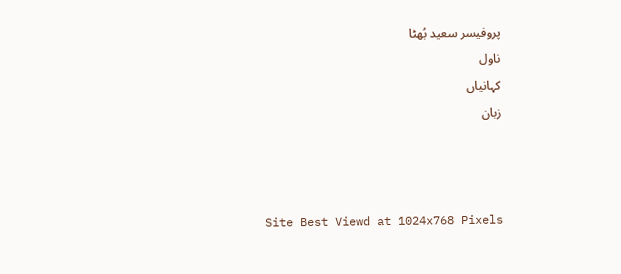پروفیسر سعید بُھٹا
ناول
کہانیاں
زبان



Site Best Viewd at 1024x768 Pixels